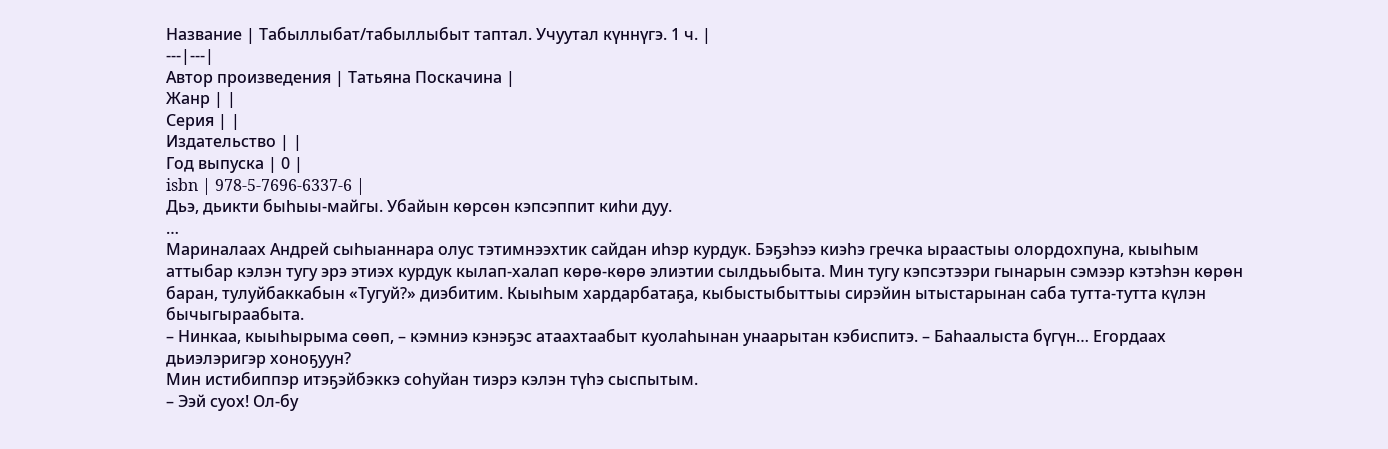Название | Табыллыбат/табыллыбыт таптал. Учуутал күннүгэ. 1 ч. |
---|---|
Автор произведения | Татьяна Поскачина |
Жанр | |
Серия | |
Издательство | |
Год выпуска | 0 |
isbn | 978-5-7696-6337-6 |
Дьэ, дьикти быһыы-майгы. Убайын көрсөн кэпсэппит киһи дуу.
…
Мариналаах Андрей сыһыаннара олус тэтимнээхтик сайдан иһэр курдук. Бэҕэһээ киэһэ гречка ыраастыы олордохпуна, кыыһым аттыбар кэлэн тугу эрэ этиэх курдук кылап-халап көрө-көрө элиэтии сылдьыбыта. Мин тугу кэпсэтээри гынарын сэмээр кэтэһэн көрөн баран, тулуйбаккабын «Тугуй?» диэбитим. Кыыһым хардарбатаҕа, кыбыстыбыттыы сирэйин ытыстарынан саба тутта-тутта күлэн бычыгыраабыта.
– Нинкаа, кыыһырыма сөөп, – кэмниэ кэнэҕэс атаахтаабыт куолаһынан унаарытан кэбиспитэ. – Баһаалыста бүгүн… Егордаах дьиэлэригэр хоноҕуун?
Мин истибиппэр итэҕэйбэккэ соһуйан тиэрэ кэлэн түһэ сыспытым.
– Ээй суох! Ол-бу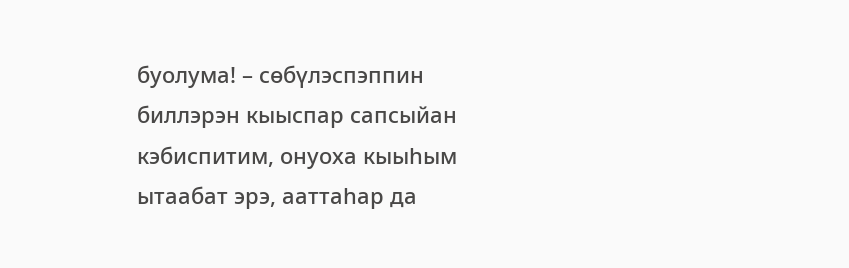буолума! – сөбүлэспэппин биллэрэн кыыспар сапсыйан кэбиспитим, онуоха кыыһым ытаабат эрэ, ааттаһар да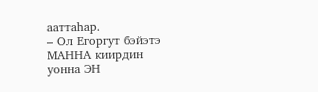ааттаһар.
– Ол Егоргут бэйэтэ МАННА киирдин уонна ЭН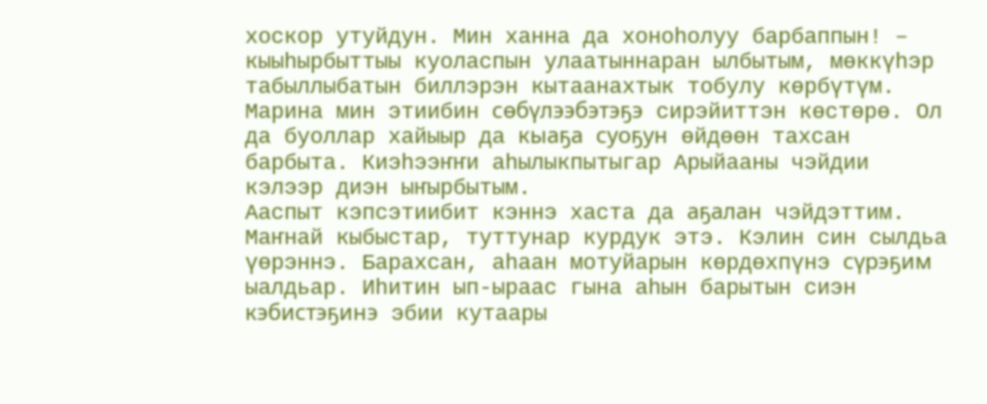хоскор утуйдун. Мин ханна да хоноһолуу барбаппын! – кыыһырбыттыы куоласпын улаатыннаран ылбытым, мөккүһэр табыллыбатын биллэрэн кытаанахтык тобулу көрбүтүм. Марина мин этиибин сөбүлээбэтэҕэ сирэйиттэн көстөрө. Ол да буоллар хайыыр да кыаҕа суоҕун өйдөөн тахсан барбыта. Киэһээҥҥи аһылыкпытыгар Арыйааны чэйдии кэлээр диэн ыҥырбытым.
Ааспыт кэпсэтиибит кэннэ хаста да аҕалан чэйдэттим. Маҥнай кыбыстар, туттунар курдук этэ. Кэлин син сылдьа үөрэннэ. Барахсан, аһаан мотуйарын көрдөхпүнэ сүрэҕим ыалдьар. Иһитин ып-ыраас гына аһын барытын сиэн кэбистэҕинэ эбии кутаары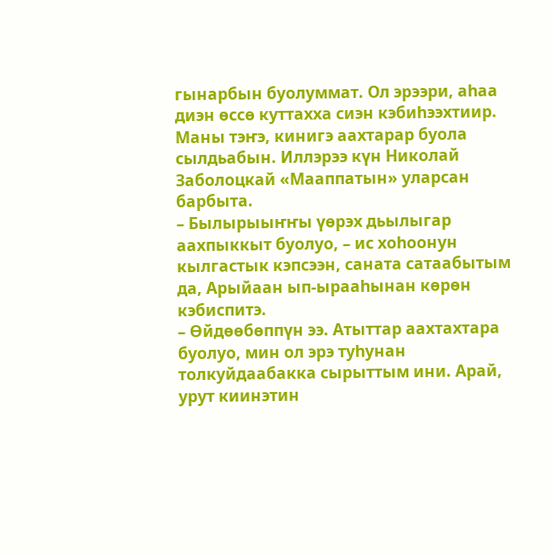гынарбын буолуммат. Ол эрээри, аһаа диэн өссө куттахха сиэн кэбиһээхтиир. Маны тэҥэ, кинигэ аахтарар буола сылдьабын. Иллэрээ күн Николай Заболоцкай «Мааппатын» уларсан барбыта.
– Былырыыҥҥы үөрэх дьылыгар аахпыккыт буолуо, – ис хоһоонун кылгастык кэпсээн, саната сатаабытым да, Арыйаан ып-ырааһынан көрөн кэбиспитэ.
– Өйдөөбөппүн ээ. Атыттар аахтахтара буолуо, мин ол эрэ туһунан толкуйдаабакка сырыттым ини. Арай, урут киинэтин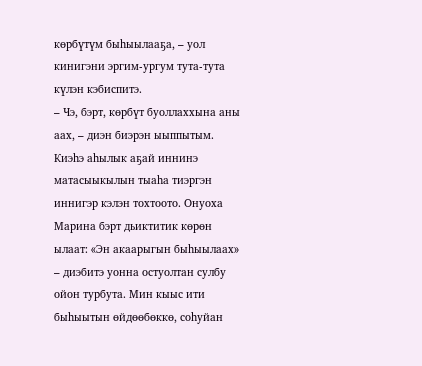көрбүтүм быһыылааҕа, – уол кинигэни эргим-ургум тута-тута күлэн кэбиспитэ.
– Чэ, бэрт, көрбүт буоллаххына аны аах, – диэн биэрэн ыыппытым.
Киэһэ аһылык аҕай иннинэ матасыыкылын тыаһа тиэргэн иннигэр кэлэн тохтоото. Онуоха Марина бэрт дьиктитик көрөн ылаат: «Эн акаарыгын быһыылаах» – диэбитэ уонна остуолтан сулбу ойон турбута. Мин кыыс ити быһыытын өйдөөбөккө, соһуйан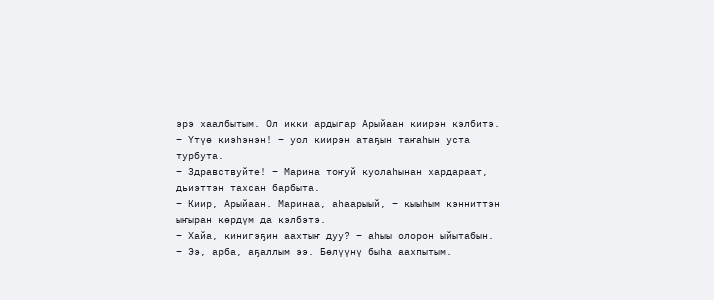эрэ хаалбытым. Ол икки ардыгар Арыйаан киирэн кэлбитэ.
– Үтүө киэһэнэн! – уол киирэн атаҕын таҥаһын уста турбута.
– Здравствуйте! – Марина тоҥуй куолаһынан хардараат, дьиэттэн тахсан барбыта.
– Киир, Арыйаан. Маринаа, аһаарыый, – кыыһым кэнниттэн ыҥыран көрдүм да кэлбэтэ.
– Хайа, кинигэҕин аахтыҥ дуу? – аһыы олорон ыйытабын.
– Ээ, арба, аҕаллым ээ. Бөлүүнү быһа аахпытым.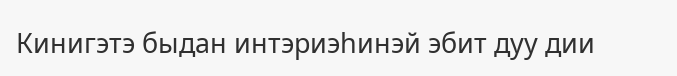Кинигэтэ быдан интэриэһинэй эбит дуу дии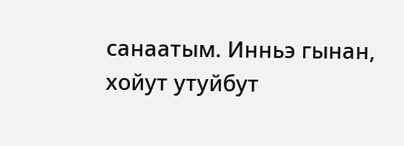санаатым. Инньэ гынан, хойут утуйбут